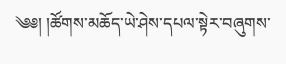༄༅། །ཚོགས་མཆོད་ཡེ་ཤེས་དཔལ་སྟེར་བཞུགས་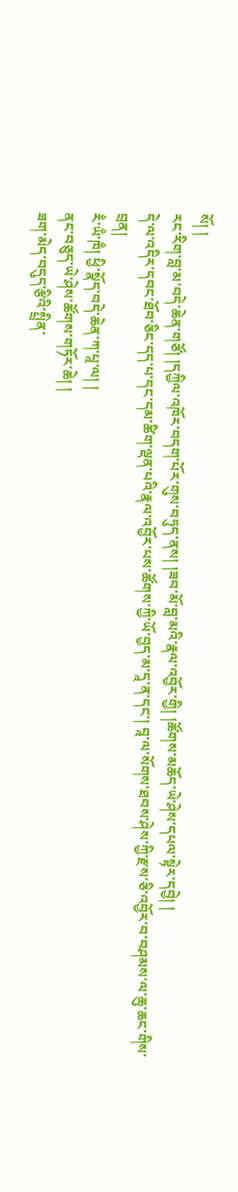སོ། །
རང་རིག་བླ་མ་བདེ་ཆེན་གཙོ། །དཀྱིལ་འཁོར་བདག་པོར་གུས་བཏུད་ནས། །ཟབ་མོ་བླ་མའི་རྣལ་འབྱོར་གྱི། །ཚོགས་མཆོད་ཡེ་ཤེས་དཔལ་སྟེར་དབྱེ། །
དེ་ལ་འདིར་དབང་ཐོབ་ཅིང་དད་པ་དང་དམ་ཚིག་ལྡན་པའི་རྣལ་འབྱོར་པས་ཚོགས་ཀྱི་ཡོ་བྱད་མ་དཱ་ན་དང་། བཱ་ལ་སོགས་ཐབས་ཤེས་ཀྱི་རྫས་ཅི་འབྱོར་བ་བཤམས་ལ་ཆུ་ཆང་གིས་བྲན།
རྃ་ཡྃ་ཁྃ། ཕྱི་སྣོད་བདེ་ཆེན་ཀ་པཱ་ལ། །
ནང་བཅུད་ཡེ་ཤེས་ཚོགས་གཏོར་ཆེ། །
ཟག་མེད་བདུད་རྩིའི་སྤྲིན་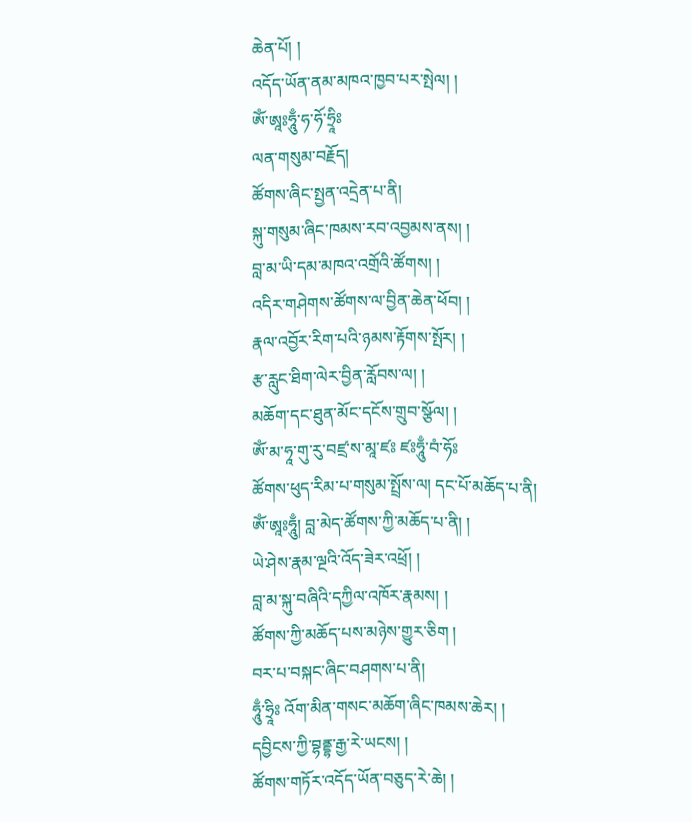ཆེན་པོ། །
འདོད་ཡོན་ནམ་མཁའ་ཁྱབ་པར་སྤེལ། །
ཨོཾ་ཨཱཿཧཱུྃ་ཧ་ཧོ་ཧྲཱིཿ
ལན་གསུམ་བརྗོད།
ཚོགས་ཞིང་སྤྱན་འདྲེན་པ་ནི།
སྐུ་གསུམ་ཞིང་ཁམས་རབ་འབྱམས་ནས། །
བླ་མ་ཡི་དམ་མཁའ་འགྲོའི་ཚོགས། །
འདིར་གཤེགས་ཚོགས་ལ་བྱིན་ཆེན་ཕོབ། །
རྣལ་འབྱོར་རིག་པའི་ཉམས་རྟོགས་སྤོར། །
རྩ་རླུང་ཐིག་ལེར་བྱིན་རློབས་ལ། །
མཆོག་དང་ཐུན་མོང་དངོས་གྲུབ་སྩོལ། །
ཨོཾ་མ་ཧཱ་གུ་རུ་བཛྲ་ས་མཱ་ཛཿ ཛཿཧཱུྃ་བཾ་ཧོཿ
ཚོགས་ཕུད་རིམ་པ་གསུམ་སྤྲོས་ལ། དང་པོ་མཆོད་པ་ནི།
ཨོཾ་ཨཱཿཧཱུྃ། བླ་མེད་ཚོགས་ཀྱི་མཆོད་པ་ནི། །
ཡེ་ཤེས་རྣམ་ལྔའི་འོད་ཟེར་འཕྲོ། །
བླ་མ་སྐུ་བཞིའི་དཀྱིལ་འཁོར་རྣམས། །
ཚོགས་ཀྱི་མཆོད་པས་མཉེས་གྱུར་ཅིག །
བར་པ་བསྐང་ཞིང་བཤགས་པ་ནི།
ཧཱུྃ་ཧྲཱིཿ འོག་མིན་གསང་མཆོག་ཞིང་ཁམས་ཆེར། །
དབྱིངས་ཀྱི་བྷནྡྷ་རྒྱ་རེ་ཡངས། །
ཚོགས་གཏོར་འདོད་ཡོན་བཅུད་རེ་ཆེ། །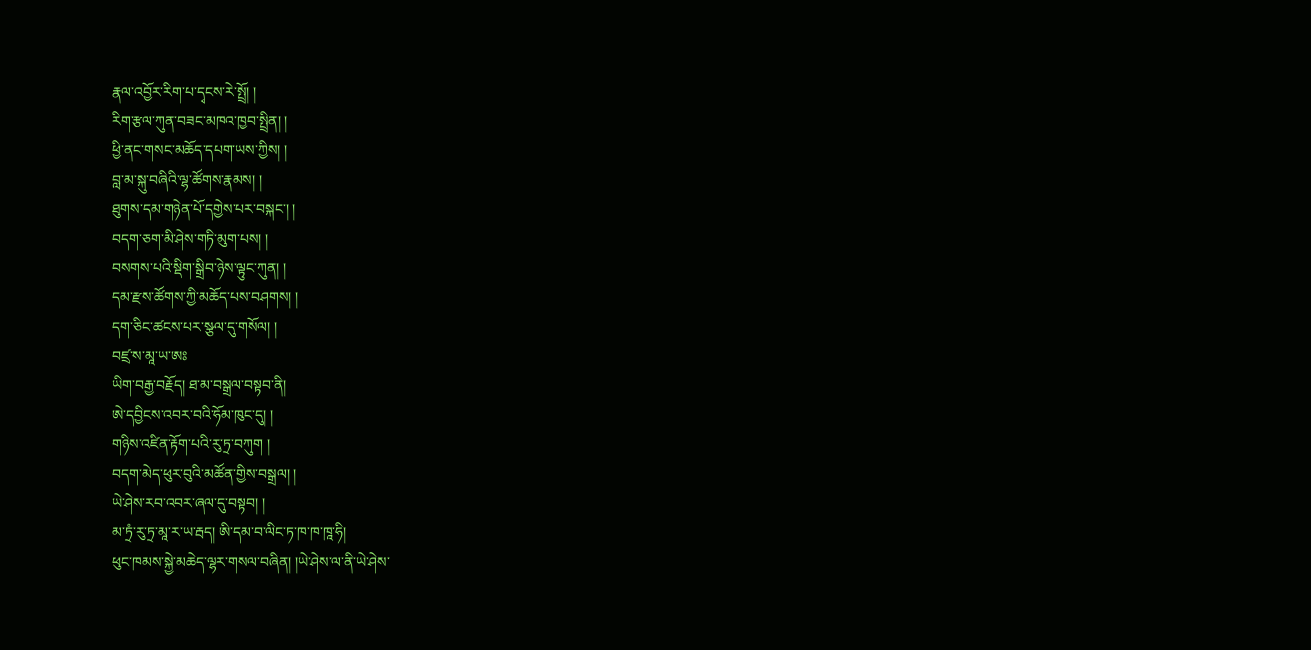རྣལ་འབྱོར་རིག་པ་དྭངས་རེ་སྤྲོ། །
རིག་རྩལ་ཀུན་བཟང་མཁའ་ཁྱབ་སྤྲིན། །
ཕྱི་ནང་གསང་མཆོད་དཔག་ཡས་ཀྱིས། །
བླ་མ་སྐུ་བཞིའི་ལྷ་ཚོགས་རྣམས། །
ཐུགས་དམ་གཉེན་པོ་དགྱེས་པར་བསྐང་། །
བདག་ཅག་མི་ཤེས་གཏི་མུག་པས། །
བསགས་པའི་སྡིག་སྒྲིབ་ཉེས་ལྟུང་ཀུན། །
དམ་རྫས་ཚོགས་ཀྱི་མཆོད་པས་བཤགས། །
དག་ཅིང་ཚངས་པར་སྩལ་དུ་གསོལ། །
བཛྲ་ས་མཱ་ཡ་ཨཿ
ཡིག་བརྒྱ་བརྗོད། ཐ་མ་བསྒྲལ་བསྟབ་ནི།
ཨེ་དབྱིངས་འབར་བའི་ཧོམ་ཁུང་དུ། །
གཉིས་འཛིན་རྟོག་པའི་རུ་ཏྲ་བཀུག །
བདག་མེད་ཕུར་བུའི་མཚོན་གྱིས་བསྒྲལ། །
ཡེ་ཤེས་རབ་འབར་ཞལ་དུ་བསྟབ། །
མ་ཏྲཾ་རུ་ཏྲ་མཱ་ར་ཡ་རྦད། ཨི་དམ་བ་ལིང་ཏ་ཁ་ཁ་ཁཱ་ཧི།
ཕུང་ཁམས་སྐྱེ་མཆེད་ལྷར་གསལ་བཞིན། །ཡེ་ཤེས་ལ་ནི་ཡེ་ཤེས་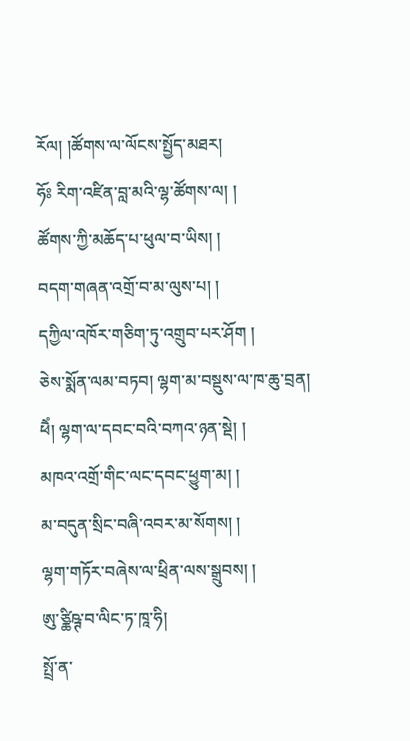རོལ། །ཚོགས་ལ་ལོངས་སྤྱོད་མཐར།
ཧོཿ རིག་འཛིན་བླ་མའི་ལྷ་ཚོགས་ལ། །
ཚོགས་ཀྱི་མཆོད་པ་ཕུལ་བ་ཡིས། །
བདག་གཞན་འགྲོ་བ་མ་ལུས་པ། །
དཀྱིལ་འཁོར་གཅིག་ཏུ་འགྲུབ་པར་ཤོག །
ཅེས་སྨོན་ལམ་བཏབ། ལྷག་མ་བསྡུས་ལ་ཁ་ཆུ་བྲན།
ཕཻཾ། ལྷག་ལ་དབང་བའི་བཀའ་ཉན་སྡེ། །
མཁའ་འགྲོ་གིང་ལང་དབང་ཕྱུག་མ། །
མ་བདུན་སྲིང་བཞི་འབར་མ་སོགས། །
ལྷག་གཏོར་བཞེས་ལ་ཕྲིན་ལས་སྒྲུབས། །
ཨུ་ཙྪིཥྚ་བ་ལིང་ཏ་ཁཱ་ཧི།
སྤྲོ་ན་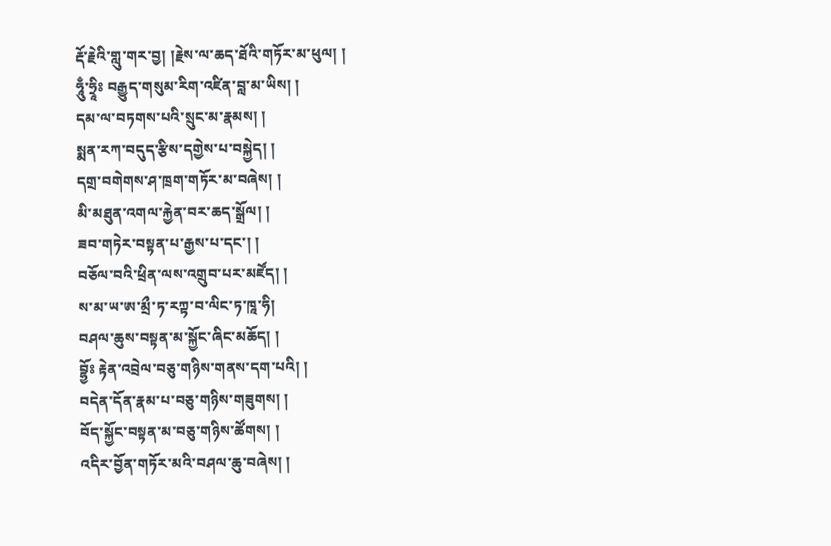རྡོ་རྗེའི་གླུ་གར་བྱ། །རྗེས་ལ་ཆད་ཐོའི་གཏོར་མ་ཕུལ། །
ཧཱུྃ་ཧྲཱིཿ བརྒྱུད་གསུམ་རིག་འཛིན་བླ་མ་ཡིས། །
དམ་ལ་བཏགས་པའི་སྲུང་མ་རྣམས། །
སྨན་རཀ་བདུད་རྩིས་དགྱེས་པ་བསྐྱེད། །
དགྲ་བགེགས་ཤ་ཁྲག་གཏོར་མ་བཞེས། །
མི་མཐུན་འགལ་རྐྱེན་བར་ཆད་སྒྲོལ། །
ཟབ་གཏེར་བསྟན་པ་རྒྱས་པ་དང་། །
བཅོལ་བའི་ཕྲིན་ལས་འགྲུབ་པར་མཛོད། །
ས་མ་ཡ་ཨ་མྲྀ་ཏ་རཀྟ་བ་ལིང་ཏ་ཁཱ་ཧི།
བཤལ་ཆུས་བསྟན་མ་སྐྱོང་ཞིང་མཆོད། །
བྷྱོཿ རྟེན་འབྲེལ་བཅུ་གཉིས་གནས་དག་པའི། །
བདེན་དོན་རྣམ་པ་བཅུ་གཉིས་གཟུགས། །
བོད་སྐྱོང་བསྟན་མ་བཅུ་གཉིས་ཚོགས། །
འདིར་བྱོན་གཏོར་མའི་བཤལ་ཆུ་བཞེས། །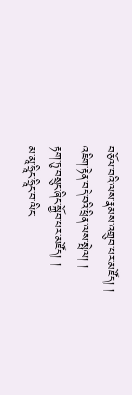བཅོལ་བའི་ལས་རྣམས་འགྲུབ་པར་མཛོད། །
འཇིག་རྟེན་བདེ་བའི་ཕྲིན་ལས་སྤེལ། །
རྟག་ཏུ་བསྲུང་ཞིང་སྐྱོབ་པར་མཛོད། །
མ་མཱ་ཧྲཱིང་ཧྲཱིང་བ་ལིང་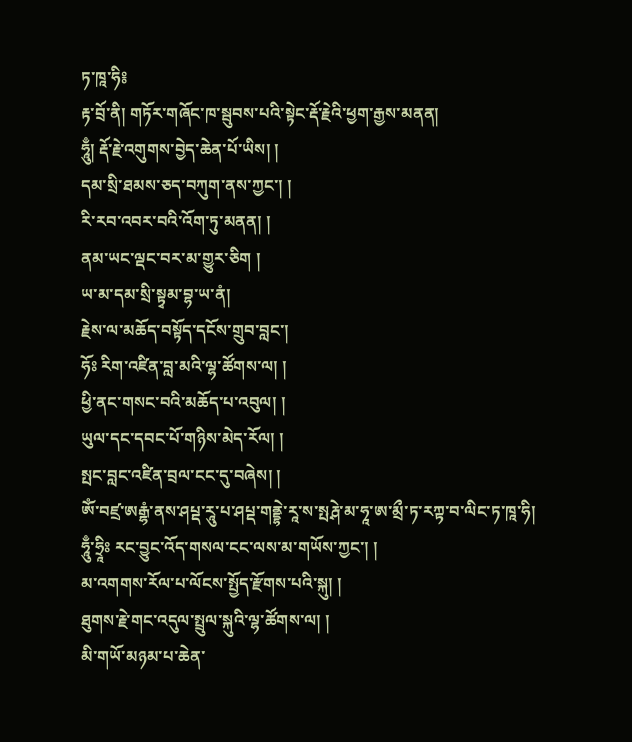ཏ་ཁཱ་ཧི༔
རྟ་བྲོ་ནི། གཏོར་གཞོང་ཁ་སྦུབས་པའི་སྟེང་རྡོ་རྗེའི་ཕྱག་རྒྱས་མནན།
ཧཱུྃ། རྡོ་རྗེ་འགུགས་བྱེད་ཆེན་པོ་ཡིས། །
དམ་སྲི་ཐམས་ཅད་བཀུག་ནས་ཀྱང་། །
རི་རབ་འབར་བའི་འོག་ཏུ་མནན། །
ནམ་ཡང་ལྡང་བར་མ་གྱུར་ཅིག །
ཡ་མ་དམ་སྲི་སྟྭམ་བྷ་ཡ་ནཾ།
རྗེས་ལ་མཆོད་བསྟོད་དངོས་གྲུབ་བླང་།
ཧོཿ རིག་འཛིན་བླ་མའི་ལྷ་ཚོགས་ལ། །
ཕྱི་ནང་གསང་བའི་མཆོད་པ་འབུལ། །
ཡུལ་དང་དབང་པོ་གཉིས་མེད་རོལ། །
སྤང་བླང་འཛིན་བྲལ་ངང་དུ་བཞེས། །
ཨོཾ་བཛྲ་ཨརྒྷཾ་ནས་ཤཔྡ་རཱུ་པ་ཤཔྡ་གནྡྷེ་རཱ་ས་སྤརྴེ་མ་ཧཱ་ཨ་མྲྀ་ཏ་རཀྟ་བ་ལིང་ཏ་ཁཱ་ཧི།
ཧཱུྃ་ཧྲཱིཿ རང་བྱུང་འོད་གསལ་ངང་ལས་མ་གཡོས་ཀྱང་། །
མ་འགགས་རོལ་པ་ལོངས་སྤྱོད་རྫོགས་པའི་སྐུ། །
ཐུགས་རྗེ་གང་འདུལ་སྤྲུལ་སྐུའི་ལྷ་ཚོགས་ལ། །
མི་གཡོ་མཉམ་པ་ཆེན་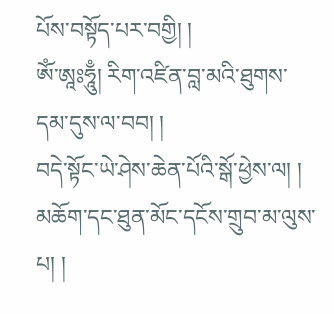པོས་བསྟོད་པར་བགྱི། །
ཨོཾ་ཨཱཿཧཱུྃ། རིག་འཛིན་བླ་མའི་ཐུགས་དམ་དུས་ལ་བབ། །
བདེ་སྟོང་ཡེ་ཤེས་ཆེན་པོའི་སྒོ་ཕྱེས་ལ། །
མཆོག་དང་ཐུན་མོང་དངོས་གྲུབ་མ་ལུས་པ། །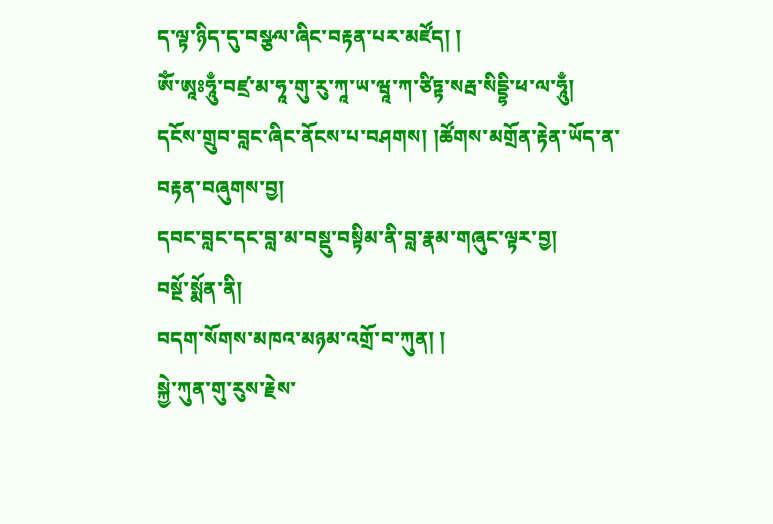ད་ལྟ་ཉིད་དུ་བསྩལ་ཞིང་བརྟན་པར་མཛོད། །
ཨོཾ་ཨཱཿཧཱུྃ་བཛྲ་མ་ཧཱ་གུ་རུ་ཀཱ་ཡ་ཝཱ་ཀ་ཙིཏྟ་སརྦ་སིདྡྷི་ཕ་ལ་ཧཱུྃ།
དངོས་གྲུབ་བླང་ཞིང་ནོངས་པ་བཤགས། །ཚོགས་མགྲོན་རྟེན་ཡོད་ན་བརྟན་བཞུགས་བྱ།
དབང་བླང་དང་བླ་མ་བསྡུ་བསྟིམ་ནི་བླ་རྣམ་གཞུང་ལྟར་བྱ།
བསྔོ་སྨོན་ནི།
བདག་སོགས་མཁའ་མཉམ་འགྲོ་བ་ཀུན། །
སྐྱེ་ཀུན་གུ་རུས་རྗེས་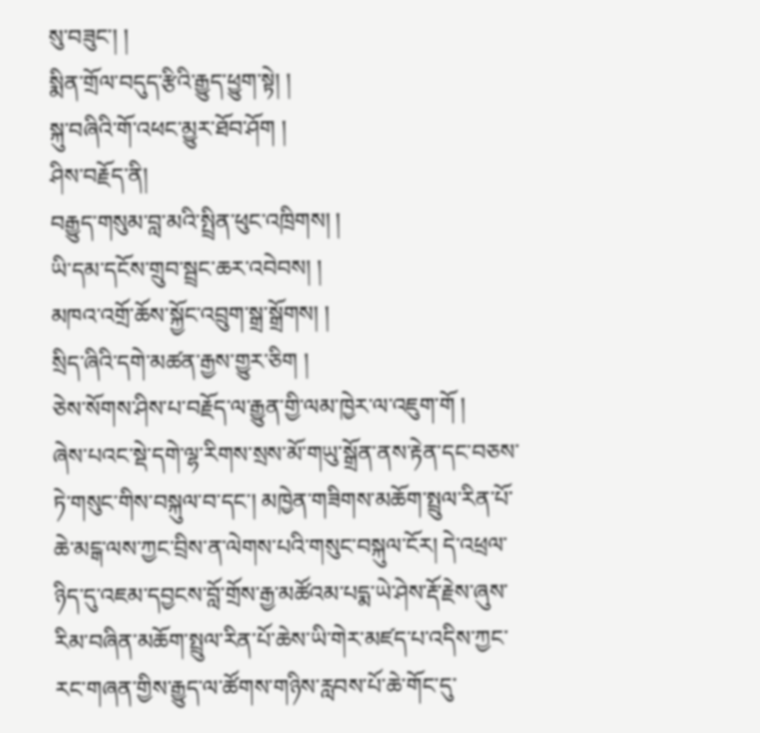སུ་བཟུང་། །
སྨིན་གྲོལ་བདུད་རྩིའི་རྒྱུད་ཕྱུག་སྟེ། །
སྐུ་བཞིའི་གོ་འཕང་མྱུར་ཐོབ་ཤོག །
ཤིས་བརྗོད་ནི།
བརྒྱུད་གསུམ་བླ་མའི་སྤྲིན་ཕུང་འཁྲིགས། །
ཡི་དམ་དངོས་གྲུབ་སྦྲང་ཆར་འབེབས། །
མཁའ་འགྲོ་ཆོས་སྐྱོང་འབྲུག་སྒྲ་སྒྲོགས། །
སྲིད་ཞིའི་དགེ་མཚན་རྒྱས་གྱུར་ཅིག །
ཅེས་སོགས་ཤིས་པ་བརྗོད་ལ་རྒྱུན་གྱི་ལམ་ཁྱེར་ལ་འཇུག་གོ །
ཞེས་པའང་སྡེ་དགེ་ལྷ་རིགས་སྲས་མོ་གཡུ་སྒྲོན་ནས་རྟེན་དང་བཅས་ཏེ་གསུང་གིས་བསྐུལ་བ་དང་། མཁྱེན་གཟིགས་མཆོག་སྤྲུལ་རིན་པོ་ཆེ་མངྒ་ལས་ཀྱང་བྲིས་ན་ལེགས་པའི་གསུང་བསྐུལ་ངོར། དེ་འཕྲལ་ཉིད་དུ་འཇམ་དབྱངས་བློ་གྲོས་རྒྱ་མཚོའམ་པདྨ་ཡེ་ཤེས་རྡོ་རྗེས་ཞུས་རིམ་བཞིན་མཆོག་སྤྲུལ་རིན་པོ་ཆེས་ཡི་གེར་མཛད་པ་འདིས་ཀྱང་རང་གཞན་གྱིས་རྒྱུད་ལ་ཚོགས་གཉིས་རླབས་པོ་ཆེ་གོང་དུ་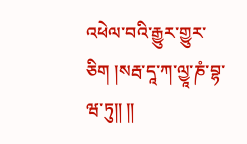འཕེལ་བའི་རྒྱུར་གྱུར་ཅིག །སརྦ་དཱ་ཀ་ལྱཱ་ཎཾ་བྷ་ཝ་ཏུ༎ ༎